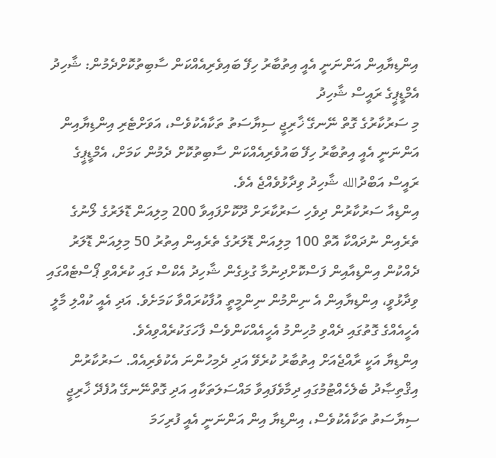އިންޑިޔާއިން އަންނަނީ އެއީ އިތުބާރު ހިފޭ ބައިވެރިއެއްކަން ސާބިތުކޮށްދެމުން: ޝާހިދު
އެމްޑީޕީގެ ރައީސް ޝާހިދު
މި ސަރުކާރުގެ ގޮތް ނޭނގޭ ޚާރިޖީ ސިޔާސަތު ތަކާއެކުވެސް، އަވަށްޓެރި އިންޑިޔާއިން އަންނަނީ އެއީ އިތުބާރު ހިފޭ ބައުވެރިއެއްކަން ސާބިތުކޮށް ދެމުން ކަމަށް، އެމްޑީޕީގެ ރައީސް އަބްދުالله ޝާހިދު ވިދާޅުވެއްޖެ އެވެ.
އިންޑިއާ ސަރުކާރުން ދިވެހި ސަރުކާރަށް ދޫކޮށްފައިވާ 200 މިލިއަން ޑޮލަރުގެ ލޯނުގެ ތެރެއިން ނުދައްކާ އޮތް 100 މިލިއަން ޑޮލަރުގެ ތެރެއިން އިތުރު 50 މިލިއަން ޑޮލަރު ދެއްކުން އިންޑިއާއިން ފަސްކޮށްދިނުމާ ގުޅިގެން ޝާހިދު އެކްސް ގައި ކުރެއްވި ޕޯސްޓެއްގައި ވިދާޅުވީ، އިންޑިޔާއިން އެ ނިންމުން ނިންމީތީ އުފާކުރައްވާ ކަމަށެވެ. އަދި އެއީ ކުއްލި މާލީ އެހީއެއްގެ ގޮތުގައި ދެއްވި މުހިންމު އެހީއެއްކަންވެސް ފާހަގަކުރެއްވިއެވެ.
އިންޑިޔާ އަކީ ރާއްޖެއަށް އިތުބާރު ކުރެވޭ އަދި ދެމިހުންނަ އެކުވެރިއެއް. ސަރުކާރުން އިޤްތިޞާދު ބެލެހެއްޓުމުގައި ދިމާވެފައިވާ މައްސަލަތަކާއި އަދި ގޮތްނޭނގޭ އުފެދޭ ޚާރިޖީ ސިޔާސަތު ތަކާއެކުވެސް، އިންޑިޔާ އިން އަންނަނީ އެއީ ފުރިހަމަ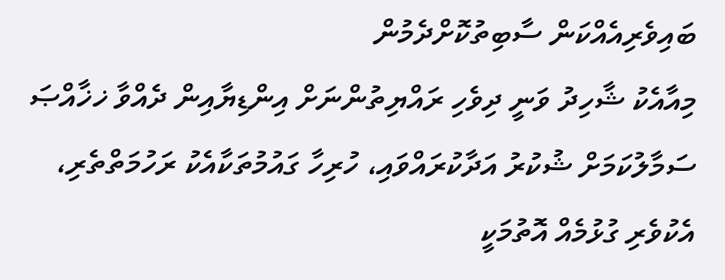ބައިވެރިއެއްކަން ސާބިތުކޮށްދެމުން
މިއާއެކު ޝާހިދު ވަނީ ދިވެހި ރައްޔިތުންނަށް އިންޑިޔާއިން ދެއްވާ ޚޚާއްޞަ ސަމާލުކަމަށް ޝުކުރު އަދާކުރައްވައި، ހުރިހާ ގައުމުތަކާއެކު ރަހުމަތްތެރި، އެކުވެރި ގުޅުމެއް އޮތުމަކީ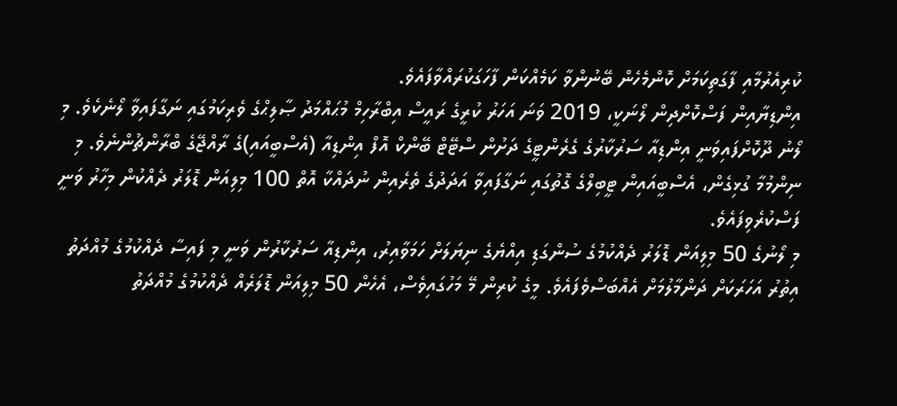ކުރިއެރުމާއި ފާގަތިކަމަށް ކޮންމެހެން ބޭނުންވާ ކަމެއްކަން ފާހަގަކުރައްވާފައެވެ.
އިންޑިޔާއިން ފަސްކޮށްދިން ލޯނަކީ، 2019 ވަނަ އަހަރު ކުރީގެ ރައީސް އިބްރާހިމް މުޙައްމަދު ޞާލިޙްގެ ވެރިކަމުގައި ނަގާފައިވާ ލޯނެކެވެ. މި ލޯނު ދޫކޮށްފައިވަނީ އިންޑިއާ ސަރުކާރުގެ ގެރެންޓީގެ ދަށުން ސްޓޭޓް ބޭންކް އޮފް އިންޑިއާ (އެސްބީއައި)ގެ ރާއްޖޭގެ ބްރާންޗުންނެވެ. މި ނިންމުމާ ގުޅިގެން، އެސްބީއައިން ޓީބިލްގެ ގޮތުގައި ނަގާފައިވާ އަދަދުގެ ތެރެއިން ނުދައްކާ އޮތް 100 މިލިއަން ޑޮލަރު ދެއްކުން މިހާރު ވަނީ ފަސްކުރެވިފައެވެ.
މި ލޯނުގެ 50 މިލިއަން ޑޮލަރު ދެއްކުމުގެ ސުންގަޑި އިއްޔެގެ ނިޔަލަށް ހަމަވާއިރު، އިންޑިއާ ސަރުކާރުން ވަނީ މި ފައިސާ ދެއްކުމުގެ މުއްދަތު އިތުރު އަހަރަކަށް ދަންމާލުމަށް އެއްބަސްވެފައެވެ. މީގެ ކުރިން މޭ މަހުގައިވެސް، އެހެން 50 މިލިއަން ޑޮލަރެއް ދެއްކުމުގެ މުއްދަތު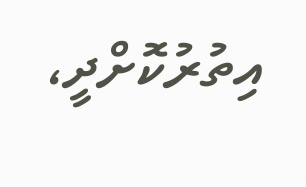އިތުރުކޮށްދީ،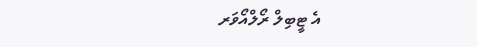އެ ޓީބިލް ރޯލްއޯވަރ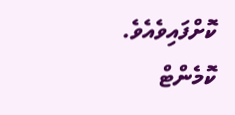ކޮށްފައިވެއެވެ.
ކޮމެންޓް